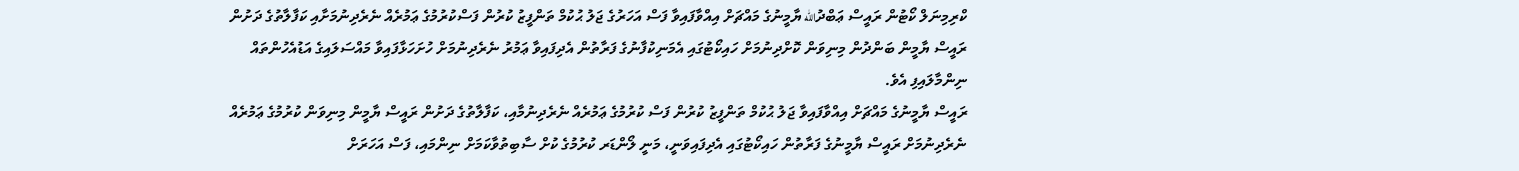ކްރިމިނަލް ކޯޓުން ރައީސް ޢަބްދުالله ޔާމީނުގެ މައްޗަށް އިއްވާފައިވާ ފަސް އަހަރުގެ ޖަލު ޙުކުމް ތަންފީޒު ކުރުން ފަސްކުރުމުގެ ޢަމުރެއް ނެރެދިނުމަށާއި ކަފާލާތުގެ ދަށުން ރައީސް ޔާމީން ބަންދުން މިނިވަން ކޮށްދިނުމަށް ހައިކޯޓުގައި އެމަނިކުފާނުގެ ފަރާތުން އެދިފައިވާ ޢަމުރު ނެރެދިނުމަށް ހުށަހަޅާފައިވާ މައްސަލައިގެ އަޑުއެހުންތައް ނިންމާލައިފި އެވެ.
ރައީސް ޔާމީނުގެ މައްޗަށް އިއްވާފައިވާ ޖަލު ޙުކުމް ތަންފީޒު ކުރުން ފަސް ކުރުމުގެ ޢަމުރެއް ނެރެދިނުމާއި، ކަފާލާތުގެ ދަށުން ރައީސް ޔާމީން މިނިވަން ކުރުމުގެ ޢަމުރެއް ނެރެދިނުމަށް ރައީސް ޔާމީނުގެ ފަރާތުން ހައިކޯޓުގައި އެދިފައިވަނީ، މަނީ ލޯންޑަރ ކުރުމުގެ ކުށް ސާބިތުވާކަމަށް ނިންމައި، ފަސް އަހަރަށް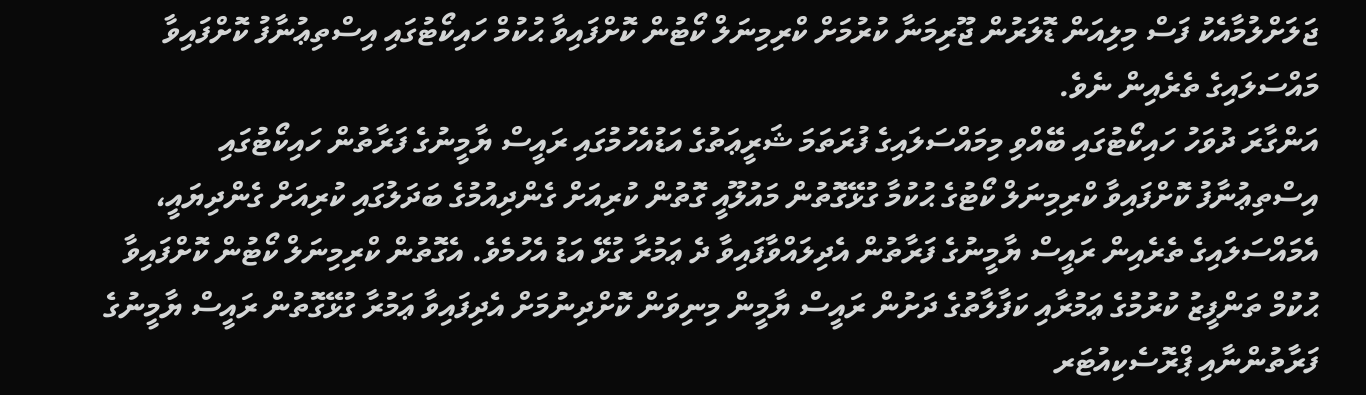ޖަލަށްލުމާއެކު ފަސް މިލިއަން ޑޮލަރުން ޖޫރިމަނާ ކުރުމަށް ކްރިމިނަލް ކޯޓުން ކޮށްފައިވާ ޙުކުމް ހައިކޯޓުގައި އިސްތިޢުނާފު ކޮށްފައިވާ މައްސަލައިގެ ތެރެއިން ނެވެ.
އަންގާރަ ދުވަހު ހައިކޯޓުގައި ބޭއްވި މިމައްސަލައިގެ ފުރަތަމަ ޝަރީޢަތުގެ އަޑުއެހުމުގައި ރައީސް ޔާމީނުގެ ފަރާތުން ހައިކޯޓުގައި އިސްތިޢުނާފު ކޮށްފައިވާ ކްރިމިނަލް ކޯޓުގެ ޙުކުމާ ގުޅޭގޮތުން މައުލޫއީ ގޮތުން ކުރިއަށް ގެންދިއުމުގެ ބަދަލުގައި ކުރިއަށް ގެންދިޔައީ، އެމައްސަލައިގެ ތެރެއިން ރައީސް ޔާމީނުގެ ފަރާތުން އެދިލައްވާފައިވާ ދެ ޢަމުރާ ގުޅޭ އަޑު އެހުމެވެ. އެގޮތުން ކްރިމިނަލް ކޯޓުން ކޮށްފައިވާ ޙުކުމް ތަންފީޒު ކުރުމުގެ ޢަމުރާއި ކަފާލާތުގެ ދަށުން ރައީސް ޔާމީން މިނިވަން ކޮށްދިނުމަށް އެދިފައިވާ ޢަމުރާ ގުޅޭގޮތުން ރައީސް ޔާމީނުގެ ފަރާތުންނާއި ޕްރޮސެކިއުޓަރ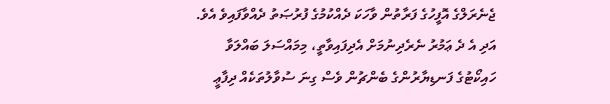ޖެނެރަލްގެ އޮފީހުގެ ފަރާތުން ވާހަކަ ދެއްކުމުގެ ފުރުޞަތު ދެއްވާފައިވެ އެވެ. އަދި އެ ދެ ޢަމުރު ނެރެދިނުމަށް އެދިފައިވާތީ، މިމައްސަލަ ބައްލަވާ ހައިކޯޓުގެ ފަނޑިޔާރުންގެ ބެންޗުން ވެސް ގިނަ ސުވާލުތަކެއް ދިފާޢީ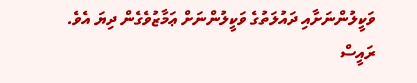ވަކީލުންނަށާއި ދައުލަތުގެ ވަކީލުންނަށް ޢަމާޒުވެގެން ދިޔަ އެވެ.
ރައީސް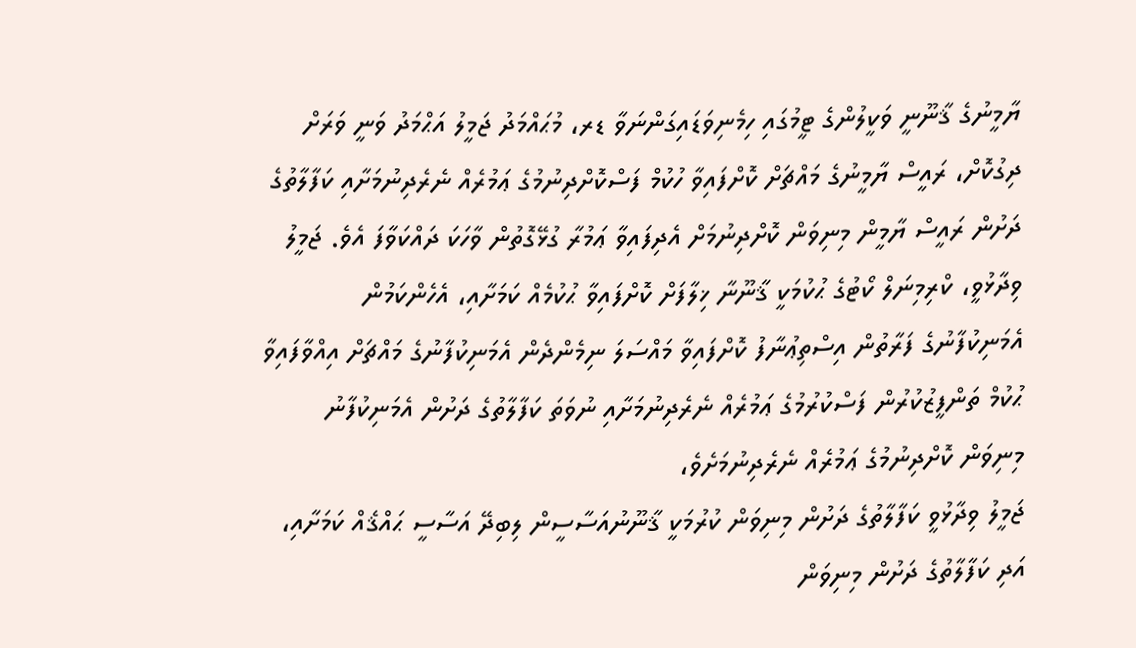ޔާމީނުގެ ޤާނޫނީ ވަކީލުންގެ ޓީމުގައި ހިމެނިވަޑައިގަންނަވާ ޑރ، މުޙައްމަދު ޖަމީލު އަޙްމަދު ވަނީ ވަރަށް ދިގުކޮށް، ރައީސް ޔާމީނުގެ މައްޗަށް ކޮށްފައިވާ ހުކުމް ފަސްކޮށްދިނުމުގެ ޢަމުރެއް ނެރެދިނުމަށާއި ކަފާލާތުގެ ދަށުން ރައީސް ޔާމީން މިނިވަން ކޮށްދިނުމަށް އެދިފައިވާ ޢަމުރާ ގުޅޭގޮތުން ވާހަކަ ދައްކަވާފަ އެވެ. ޖަމީލު ވިދާޅުވީ، ކްރިމިނަލް ކޯޓުގެ ޙުކުމަކީ ޤާނޫނާ ޚިލާފަށް ކޮށްފައިވާ ޙުކުމެއް ކަމަށާއި، އެހެންކަމުން އެމަނިކުފާނުގެ ފަރާތުން އިސްތިޢުނާފު ކޮށްފައިވާ މައްސަލަ ނިމެންދެން އެމަނިކުފާނުގެ މައްޗަށް އިއްވާފައިވާ ޙުކުމް ތަންފީޒުކުރުން ފަސްކުރުމުގެ ޢަމުރެއް ނެރެދިނުމަށާއި ނުވަތަ ކަފާލާތުގެ ދަށުން އެމަނިކުފާނު މިނިވަން ކޮށްދިނުމުގެ ޢަމުރެއް ނެރެދިނުމަށެވެ،
ޖަމީލު ވިދާޅުވީ ކަފާލާތުގެ ދަށުން މިނިވަން ކުރުމަކީ ޤާނޫނުއަސާސީން ލިބިދޭ އަސާސީ ޙައްޤެއް ކަމަށާއި، އަދި ކަފާލާތުގެ ދަށުން މިނިވަން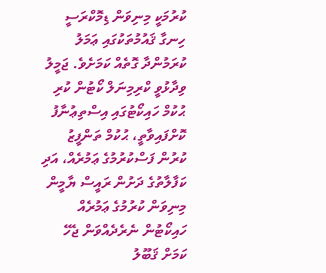ކުރުމަކީ މިނިވަން ޑިމޮކްރަސީ ހިނގާ ޤައުމުތަކުގައި ޢަމަލު ކުރަމުންދާ ގޮތެއް ކަމަށެވެ. ޖަމީލު ވިދާޅުވީ ކްރިމިނަލް ކޯޓުން ކުރި ޙުކުމް ހައިކޯޓުގައި އިސްތިޢުނާފު ކޮށްފައިވާތީ، ޙުކުމް ތަންފީޒު ކުރުން ފަސްކުރުމުގެ ޢަމުރެއް، އަދި ކަފާލާތުގެ ދަށުން ރައީސް ޔާމީން މިނިވަން ކުރުމުގެ ޢަމުރެއް ހައިކޯޓުން ނެރެދެއްވަން ޖެހޭ ކަމަށް ޤަބޫލު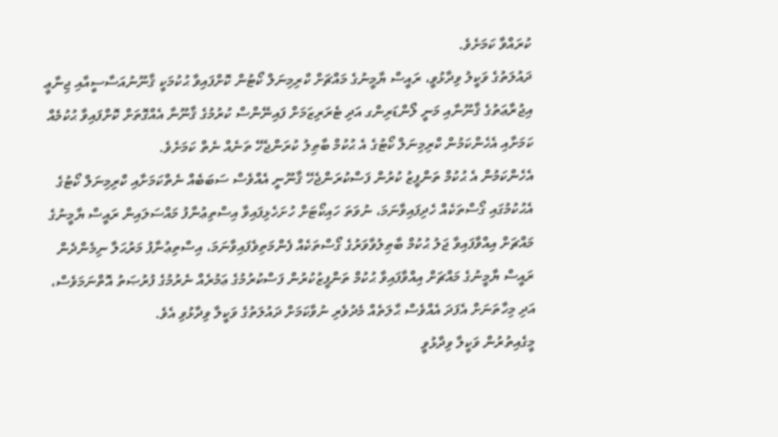ކުރައްވާ ކަމަށެވެ.
ދައުލަތުގެ ވަކީލު ވިދާޅުވީ، ރައީސް ޔާމީނުގެ މައްޗަށް ކްރިމިނަލް ކޯޓުން ކޮށްފައިވާ ޙުކުމަކީ ޤާނޫނުއަސާސީއާއި ޖިނާޢީ އިޖުރާޢަތުގެ ޤާނޫނާއި މަނީ ލޯންޑަރިންގ އަދި ޓެރަރިޒަމަށް ފައިނޭންސް ކުރުމުގެ ޤާނޫނާ އެއްގޮތަށް ކޮށްފައިވާ ޙުކުމެއް ކަމަށާއި އެހެންކަމުން ކްރިމިނަލް ކޯޓުގެ އެ ޙުކުމް ބާޠިލު ކުރަންޖެހޭ ތަނެއް ނެތް ކަމަށެވެ.
އެހެންކަމުން އެ ޙުކުމް ތަންފީޒު ކުރުން ފަސްކުރަންޖެހޭ ޤާނޫނީ އެއްވެސް ސަބަބެއް ނެތްކަމަށާއި ކްރިމިނަލް ކޯޓުގެ އެޙުކުމުގައި ގޯސްތަކެއް ހެދިފައިވާނަމަ، ނުވަތަ ހައިކޯޓަށް ހުށަހެޅިފައިވާ އިސްތިޢުނާފު މައްސަލައިން ރައީސް ޔާމީނުގެ މައްޗަށް އިއްވާފައިވާ ޖަލު ޙުކުމް ބާޠިލުވާވަރުގެ ގޯސްތަކެއް ފެންމަތިވެފައިވާނަމަ، އިސްތިޢުނާފު މަރުޙަލާ ނިމެންދެން ރައީސް ޔާމީނުގެ މައްޗަށް އިއްވާފައިވާ ޙުކުމް ތަންފީޒުކުރުން ފަސްކުރުމުގެ ޢަމުރެއް ނެރުމުގެ ފުރުޞަތު އޮތްނަމަވެސް، އަދި މިހާތަނަށް އެފަދަ އެއްވެސް ޙާލަތެއް މެދުވެރި ނުވާކަމަށް ދައުލަތުގެ ވަކީލާ ވިދާޅުވި އެވެ.
މީގެއިތުރުން ވަކީލާ ވިދާޅުވީ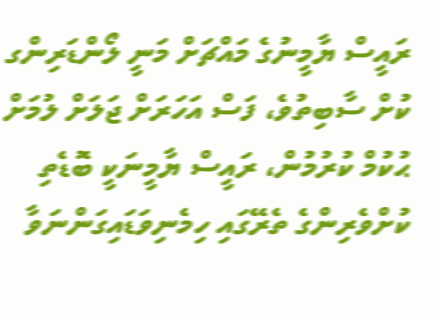ރައީސް ޔާމީނުގެ މައްޗަށް މަނީ ލޯންޑަރިންގ ކުށް ސާބިތުވެ، ފަސް އަހަރަށް ޖަލަށް ލުމަށް ޙުކުމް ކުރުމުން، ރައީސް ޔާމީނަކީ ބޮޑެތި ކުށްވެރިންގެ ތެރޭގައި ހިމެނިވަޑައިގަންނަވާ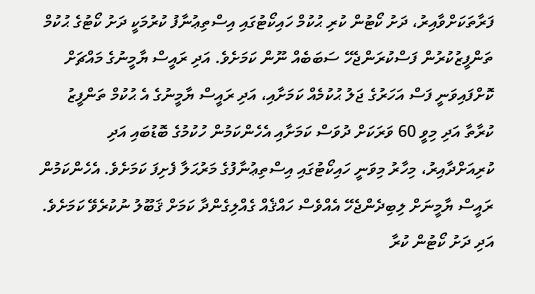ފަރާތަކަށްވާއިރު، ދަށު ކޯޓުން ކުރި ޙުކުމް ހައިކޯޓުގައި އިސްތިޢުނާފު ކުރުމަކީ ދަށު ކޯޓުގެ ޙުކުމް ތަންފީޒުކުރުން ފަސްކުރަންޖެހޭ ސަބަބެއް ނޫން ކަމަށެވެ. އަދި ރައީސް ޔާމީނުގެ މައްޗަށް ކޮށްފައިވަނީ ފަސް އަހަރުގެ ޖަލު ޙުކުމެއް ކަމަށާއި، އަދި ރައީސް ޔާމީނުގެ އެ ޙުކުމް ތަންފީޒު ކުރާތާ އަދި މިވީ 60 ވަރަކަށް ދުވަސް ކަމަށާއި އެހެންކަމުން ހުކުމުގެ ބޮޑުބައި އަދި ކުރިއަށްދާއިރު، މިހާރު މިވަނީ ހައިކޯޓުގައި އިސްތިޢުނާފުގެ މަރުޙަލާ ފެށިފަ ކަމަށެވެ. އެހެންކަމުން ރައީސް ޔާމީނަށް ލިބިދެންޖެހޭ އެއްވެސް ހައްޤެއް ގެއްލިގެންދާ ކަމަށް ޤަބޫލު ނުކުރެވޭ ކަމަށެވެ. އަދި ދަށު ކޯޓުން ކުރާ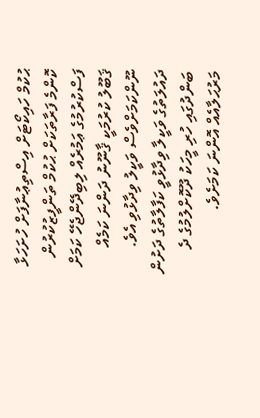ޙުކުމް ހައިކޯޓަށް އިސްތިޢުނާފަށް ހުށަހަޅާ ކޮންމެ ފަރާތަކަށް ޙުކުމް ތަންފީޒުކުރުން ފަސްކުރުމުގެ ޢަމުރެއް ލިބިދޭންޖެހޭ ކަމަށް ޤަބޫލު ކުރުމަކީ ޤާނޫނު ދަންނަ ކަމެއް ނޫންކަމަށްވެސް ވަކީލު ވިދާޅުވި އެވެ.
ދައުލަތުގެ ވަކީލާ ވިދާޅުވީ ކަފާލާތުގެ ދަށުން ބަންދުގައި ހުރި މީހަކު ދޫކޮށްލުމުގެ ދެ މަރުޙަލާއެއް އޮންނަ ކަމަށެވެ.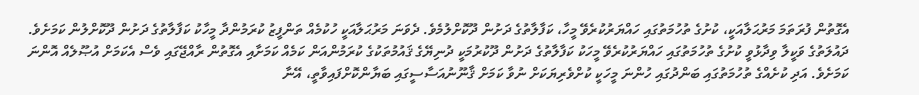އެގޮތުން ފުރަތަމަ މަރުޙަލާއަކީ، ކުށުގެ ތުހުމަތުގައި ހައްޔަރުކުރެވޭ މީހާ، ކަފާލާތުގެ ދަށުން ދޫކޮށްލުމެވެ. ދެވަނަ މަރުޙަލާއަކީ ހުކުމެއް ތަންފީޒު ކުރަމުންދާ މީހާކު ކަފާލާތުގެ ދަށުން ދޫކޮށްލުން ކަމަށެވެ.
ދައުލަތުގެ ވަކީލާ ވިދާޅުވީ ކުށުގެ ތުހުމަތުގައި ހައްޔަރުކުރެވޭ މީހަކު ކަފާލާތުގެ ދަށުން ދޫކުރުމަކީ ދުނިޔޭގެ ޤައުމުތަކުގެ ކުރަމުންއަން ކަމެއް ކަމަށާއި އެގޮތުން ރާއްޖޭގައި ވެސް އެކަމަށް އުޞޫލެއް އޮންނަ ކަމަށެވެ. އަދި ކުށެއްގެ ތުހުމަތުގައި ބަންދުގައި ހުންނަ މީހަކީ ކުށްވެރިޔަކަށް ނުވާ ކަމަށް ޤާނޫނުއަސާސީގައި ބަޔާންކޮށްފައިވާތީ، އޭނާ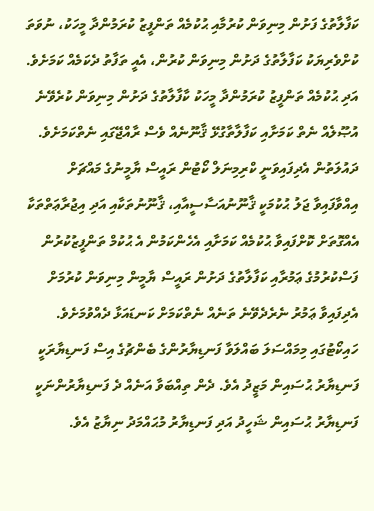ކަފާލާތުގެ ފަށުން މިނިވަން ކުރުމާއި ޙުކުމެއް ތަންފީޒު ކުރަމުންދާ މީހަކު، ނުވަތަ ކުށްވެރިޔަކު ކަފާލާތުގެ ދަށުން މިނިވަން ކުރުން، އެއީ ތަފާތު ދެކަމެއް ކަމަށެވެ. އަދި ޙުކުމެއް ތަންފީޒު ކުރަމުންދާ މީހަކު ކާފާލާތުގެ ދަށުން މިނިވަން ކުރެވޭނެ އުޞޫލެއް ނެތް ކަމަށާއި ކަފާލާތާގުޅޭ ޤާނޫނެއް ވެސް ރާއްޖޭގައި ނެތްކަމަށެވެ.
ދައުލަތުން އެދިފައިވަނީ ކްރިމިނަލް ކޯޓުން ރައީސް ޔާމީނުގެ މައްޗަށް އިއްވާފައިވާ ޖަލު ޙުކުމަކީ ޤާނޫނުއަސާސީއާއި، ޤާނޫނުތަކާއި އަދި އިޖުރާޢަތްތަކާ އެއްގޮތަށް ކޮށްފައިވާ ޙުކުމެއް ކަމަށާއި އެހެންކަމުން އެ ޙުކުމް ތަންފީޒުކުރުން ފަސްކުރުމުގެ ޢަމުރާއި ކަފާލާތުގެ ދަށުން ރައީސް ޔާމީން މިނިވަން ކުރުމަށް އެދިފައިވާ ޢަމުރު ނެރެދެވޭނެ ތަނެއް ނެތްކަމަށް ކަނޑައަޅާ ދެއްވުމަށެވެ.
ހައިކޯޓުގައި މިމައްސަލަ ބައްލަވާ ފަނޑިޔާރުންގެ ބެންޗުގެ އިސް ފަނޑިޔާރަކީ ފަނޑިޔާރު ޙުސައިން މަޒީދު އެވެ. ދެން ތިއްބަވާ އަނެއް ދެ ފަނޑިޔާރުންނަކީ ފަނޑިޔާރު ޙުސައިން ޝަހީދު އަދި ފަނޑިޔާރު މުޙައްމަދު ނިޔާޒު އެވެ.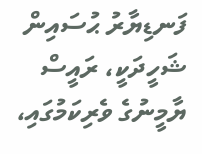ފަނޑިޔާރު ޙުސައިން ޝަހީދަކީ، ރައީސް ޔާމީނުގެ ވެރިކަމުގައި،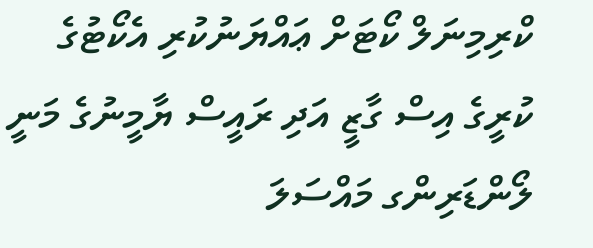ކްރިމިނަލް ކޯޓަށް ޢައްޔަނުކުރި އެކޯޓުގެ ކުރީގެ އިސް ގާޒީ އަދި ރައީސް ޔާމީނުގެ މަނީ ލޯންޑަރިންގ މައްސަލަ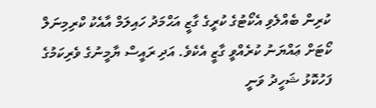ކުރިން ބެއްލެވި އެކޯޓުގެ ކުރީގެ ގާޒީ އަޙްމަދު ހައިލަމް އާއެކު ކްރިމިނަލް ކޯޓަށް ޢައްޔަނު ކުރެއްވީ ގާޒީ އެކެވެ. އަދި ރައީސް ޔާމީނުގެ ވެރިކަމުގެ ފަހުކޮޅު ޝަހީދު ވަނީ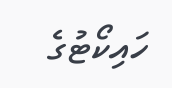ހައިކޯޓުގެ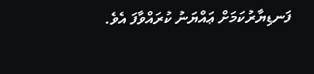ފަނޑިޔާރުކަމަށް ޢައްޔަނު ކުރައްވާފަ އެވެ.